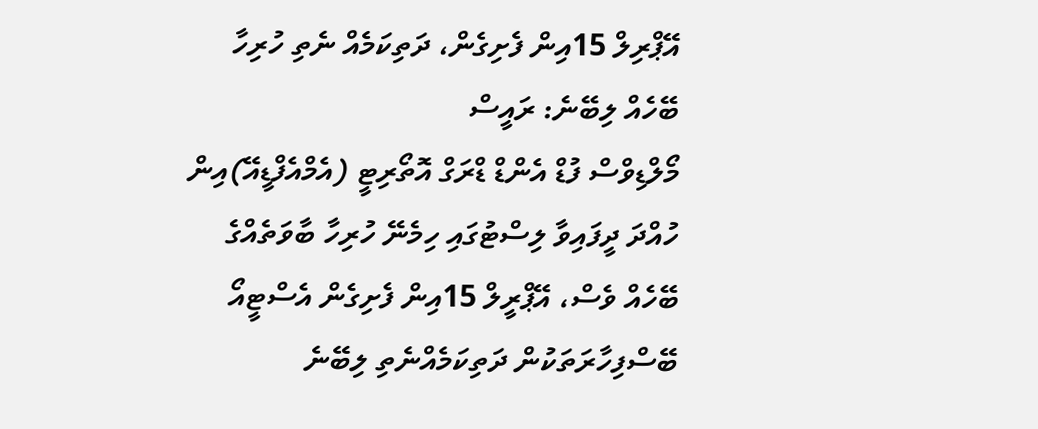އޭޕްރިލް 15އިން ފެށިގެން، ދަތިކަމެއް ނެތި ހުރިހާ ބޭހެއް ލިބޭނެ: ރައީސް
މޯލްޑިވްސް ފުޑް އެންޑް ޑްރަގް އޮތޯރިޓީ (އެމްއެފްޑީއޭ)އިން ހުއްދަ ދީފައިވާ ލިސްޓުގައި ހިމެނޭ ހުރިހާ ބާވަތެއްގެ ބޭހެއް ވެސް، އޭޕްރީލް 15އިން ފެށިގެން އެސްޓީއޯ ބޭސްފިހާރަތަކުން ދަތިކަމެއްނެތި ލިބޭނެ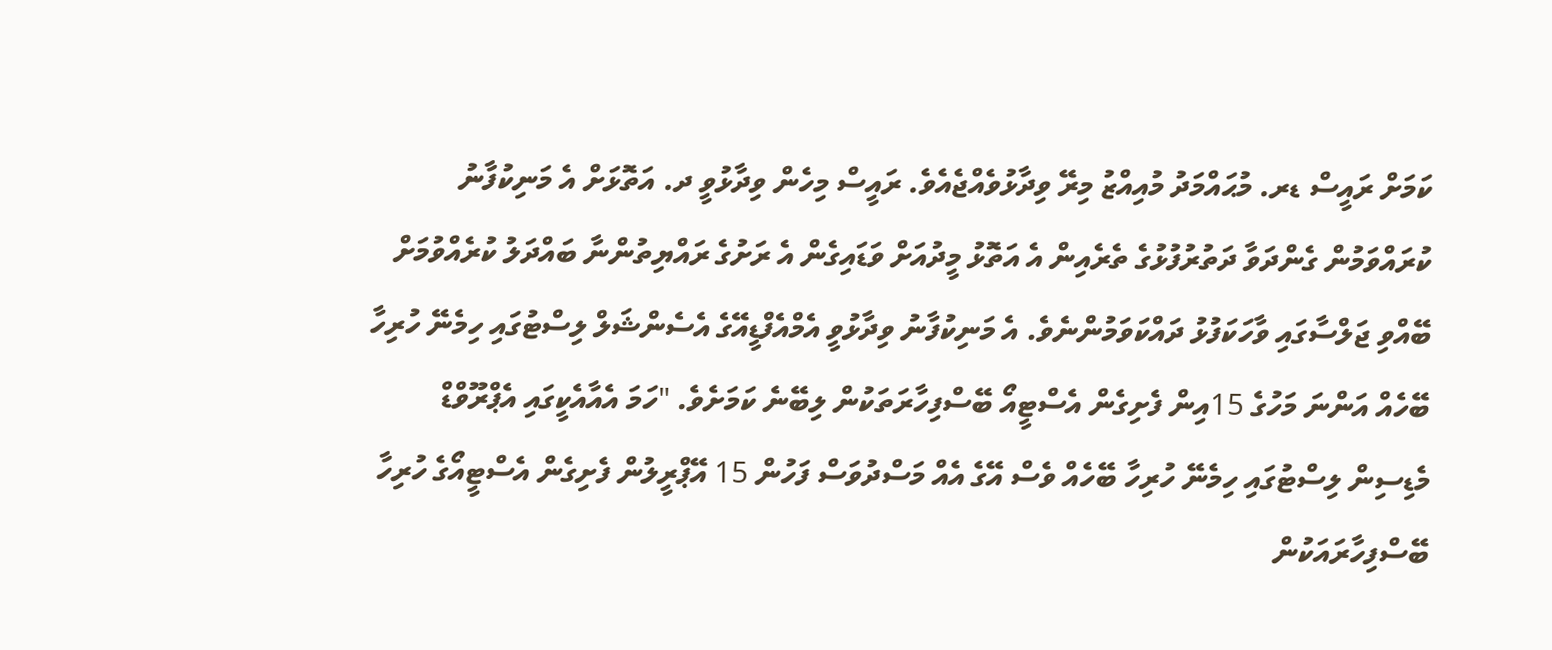ކަމަށް ރައީސް ޑރ. މުޙައްމަދު މުއިއްޒު މިރޭ ވިދާޅުވެއްޖެއެވެ. ރައީސް މިހެން ވިދާޅުވީ ދ. އަތޮޅަށް އެ މަނިކުފާނު ކުރައްވަމުން ގެންދަވާ ދަތުރުފުޅުގެ ތެރެއިން އެ އަތޮޅު މީދުއަށް ވަޑައިގެން އެ ރަށުގެ ރައްޔިތުންނާ ބައްދަލު ކުރެއްވުމަށް ބޭއްވި ޖަލްސާގައި ވާހަކަފުޅު ދައްކަވަމުންނެވެ. އެ މަނިކުފާނު ވިދާޅުވީ އެމްއެފްޑީއޭގެ އެސެންޝަލް ލިސްޓުގައި ހިމެނޭ ހުރިހާ ބޭހެއް އަންނަ މަހުގެ 15އިން ފެށިގެން އެސްޓީއޯ ބޭސްފިހާރަތަކުން ލިބޭނެ ކަމަށެވެ. "ހަމަ އެއާއެކީގައި އެޕްރޫވްޑް މެޑިސިން ލިސްޓުގައި ހިމެނޭ ހުރިހާ ބޭހެއް ވެސް އޭގެ އެއް މަސްދުވަސް ފަހުން 15 އޭޕްރީލުން ފެށިގެން އެސްޓީއޯގެ ހުރިހާ ބޭސްފިހާރައަކުން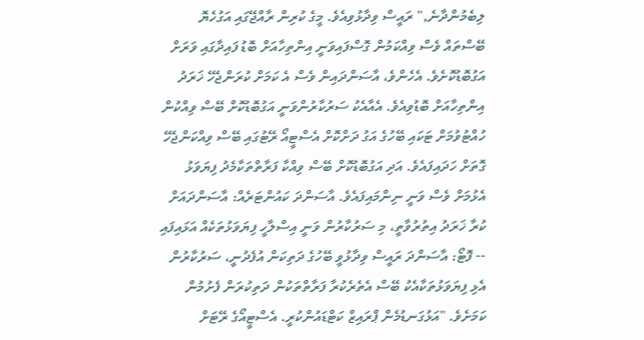ލިބެމުންދާނެ," ރައީސް ވިދާޅުވިއެވެ. މީގެ ކުރިން ރާއްޖޭގައި އަގުހެޔޮ ބޭސްތައް ވެސް ވިއްކަމުން ގޮސްފައިވަނީ އިންތިހާއަށް ބޮޑު ފައިދާގައި ވަރަށް އަގުބޮޑުކޮށެވެ. އެހެންވެ، އާސަންދައިން ވެސް އެ ކަމަށް ކުރަންޖެހޭ ޚަރަދު އިންތިހާއަށް ބޮޑުވިއެވެ. އެއާއެކު ސަރުކާރުންވަނީ އަގުބޮޑުކޮށް ބޭސް ވިއްކުން ހުއްޓުވުމަށް ޓަކައި ބޭހުގެ އަގު ދަށްކޮށް އެސްޓީއޯ ރޭޓުގައި ބޭސް ވިއްކަންޖެހޭ ގޮތަށް ހަދައިފައެވެ. އަދި އަގުބޮޑުކޮށް ބޭސް ވިއްކާ ފަރާތްތަކާމެދު ފިޔަވަޅު އެޅުމަށް ވެސް ވަނީ ނިންމައިފައެވެ. އާސަންދަ ކައުންޓަރެއް: އާސަންދައަށް ކުރާ ޚަރަދު އިތުރުވާތީ، މި ސަރުކާރުން ވަނީ އިސްލާހީ ފިޔަވަޅުތަކެއް އަޅައިފައި -- ފޮޓޯ: އާސަންދަ ރައީސް ވިދާޅުވީ ބޭހުގެ ދަތިކަން އުފެދުނީ، ސަރުކާރުން އެޅި ފިޔަވަޅުތަކާއެކު ބޭސް އެތެރެކުރާ ފަރާތްތަކުން ދަތިކުރަން ފެށުމުން ކަމަށެވެ. "އަޅުގަނޑުމެން ޕްރައިޒް ކަޓްޑައުންކުރީ. އެސްޓީއޯގެ ރޭޓަށް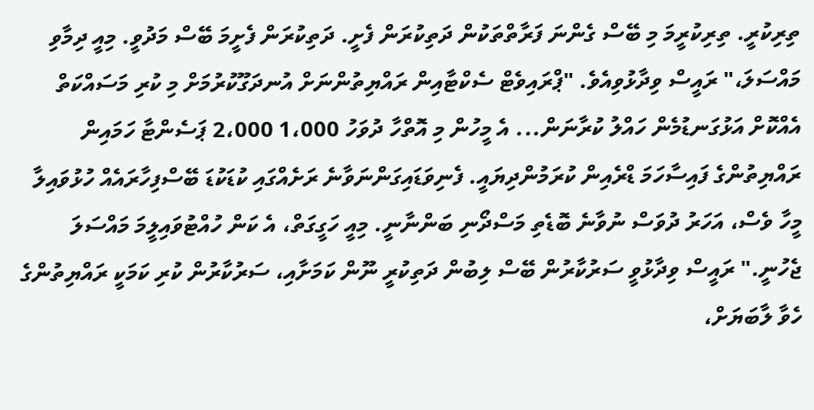ތިރިކުރީ. ތިރިކުރީމަ މި ބޭސް ގެންނަ ފަރާތްތަކުން ދަތިކުރަން ފެށީ. ދަތިކުރަން ފެށީމަ ބޭސް މަދުވީ. މިއީ ދިމާވި މައްސަލަ،" ރައީސް ވިދާޅުވިއެވެ. "ޕްރައިވެޓް ސެކްޓާއިން ރައްޔިތުންނަށް އުނދަގޫކުރުމަށް މި ކުރި މަސައްކަތް އެއްކޮށް އަޅުގަނޑުމެން ހައްލު ކުރާނަން... އެ މީހުން މި އޮތްހާ ދުވަހު 1،000 2،000 ޕަސެންޓާ ހަމައިން ރައްޔިތުންގެ ފައިސާހަމަ ޑްރެއިން ކުރަމުންދިޔައީ. ފެނިވަޑައިގަންނަވާނެ ރަށެއްގައި ކުޑަކުޑަ ބޭސްފިހާރައެއް ހުޅުވައިލާ މީހާ ވެސް، އަހަރު ދުވަސް ނުވާނެ ބޮޑެތި މަސްދޯނި ބަންނާނީ. މިއީ ހަގީގަތް، އެ ކަން ހުއްޓުވައިލީމަ މައްސަލަ ޖެހުނީ." ރައީސް ވިދާޅުވީ ސަރުކާރުން ބޭސް ލިބުން ދަތިކުރީ ނޫން ކަމަށާއި، ސަރުކާރުން ކުރި ކަމަކީ ރައްޔިތުންގެ ހެވާ ލާބަޔަށް،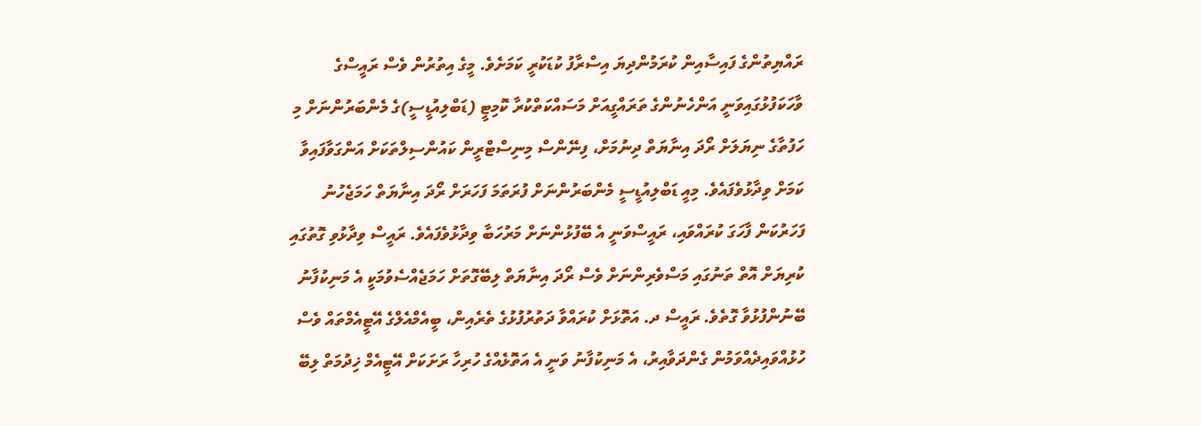ރައްޔިތުންގެ ފައިސާއިން ކުރަމުންދިޔަ އިސްރާފު ކުޑަކުރީ ކަމަށެވެ. މީގެ އިތުރުން ވެސް ރައީސްގެ ވާހަކަފުޅުގައިވަނީ އަންހެނުންގެ ތަރައްގީއަށް މަސައްކަތްކުރާ ކޮމިޓީ (ޑަބްލިއުޑީސީ)ގެ މެންބަރުންނަށް މި ހަފުތާގެ ނިޔަލަށް ރޯދަ އިނާޔަތް ދިނުމަށް، ފިނޭންސް މިނިސްޓްރީން ކައުންސިލްތަކަށް އަންގަވާފައިވާ ކަމަށް ވިދާޅުވެފައެވެ. މިއީ ޑަބްލިއުޑީސީ މެންބަރުންނަށް ފުރަތަމަ ފަހަރަށް ރޯދަ އިނާޔަތް ހަމަޖެހުނު ފަހަރުކަން ފާހަގަ ކުރައްވައި، ރައީސްވަނީ އެ ބޭފުޅުންނަށް މަރުހަބާ ވިދާޅުވެފައެވެ. ރައީސް ވިދާޅުވި ގޮތުގައި ކުރިޔަށް އޮތް ތަނުގައި މަސްވެރިންނަށް ވެސް ރޯދަ އިނާޔަތް ލިބޭގޮތަށް ހަމަޖެއްސެވުމަކީ އެ މަނިކުފާނު ބޭނުންފުޅުވާ ގޮތެވެ. ރައީސް ދ. އަތޮޅަށް ކުރައްވާ ދަތުރުފުޅުގެ ތެރެއިން، ބީއެމްއެލްގެ އޭޓީއެމްތައް ވެސް ހުޅުއްވައިދެއްވަމުން ގެންދަވާއިރު، އެ މަނިކުފާނު ވަނީ އެ އަތޮޅެއްގެ ހުރިހާ ރަށަކަށް އޭޓީއެމް ޚިދުމަތް ލިބޭ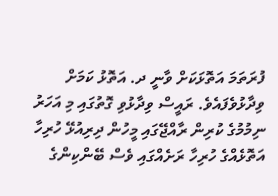ފުރަތަމަ އަތޮޅަކަށް ވާނީ ދ. އަތޮޅު ކަމަށް ވިދާޅުވެފައެވެ. ރައީސް ވިދާޅުވި ގޮތުގައި މި އަހަރު ނިމުމުގެ ކުރިން ރާއްޖޭގައި މީހުން ދިރިއުޅޭ ހުރިހާ އަތޮޅެއްގެ ހުރިހާ ރަށެއްގައި ވެސް ބޭންކިންގެ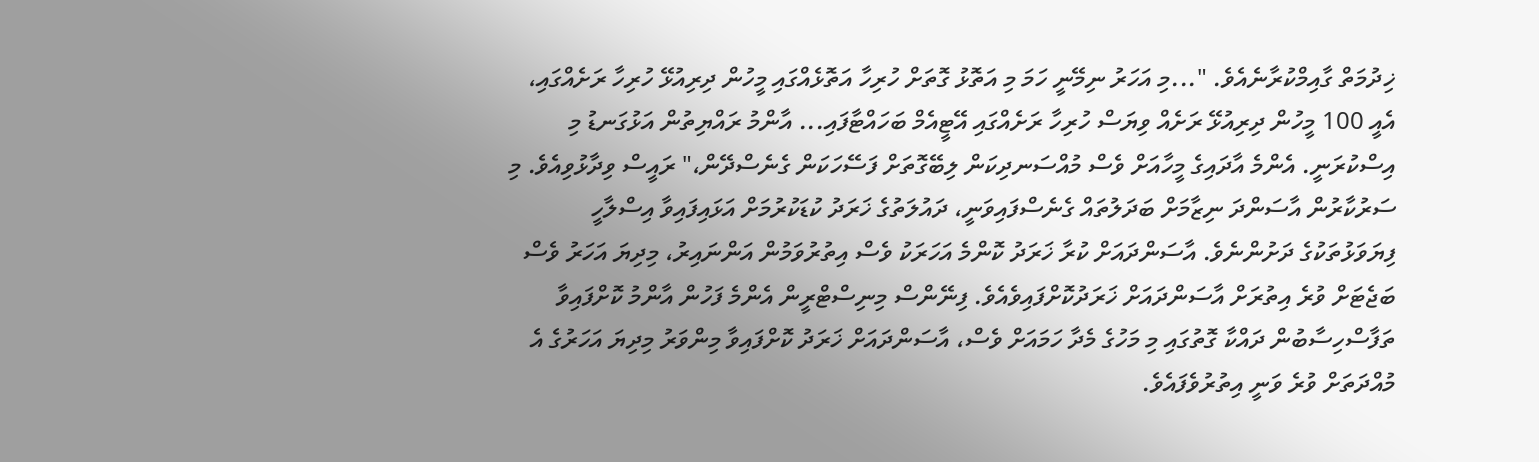ޚިދުމަތް ގާއިމްކުރާނެއެވެ. "...މި އަހަރު ނިމޭނީ ހަމަ މި އަތޮޅު ގޮތަށް ހުރިހާ އަތޮޅެއްގައި މީހުން ދިރިއުޅޭ ހުރިހާ ރަށެއްގައި، އެއީ 100 މީހުން ދިރިއުޅޭ ރަށެއް ވިޔަސް ހުރިހާ ރަށެއްގައި އޭޓީއެމް ބަހައްޓާފައި... އާންމު ރައްޔިތުން އަޅުގަނޑު މި އިސްކުރަނީ. އެންމެ އާދައިގެ މީހާއަށް ވެސް މުއްސަނދިކަން ލިބޭގޮތަށް ފަސޭހަކަން ގެނެސްދޭން،" ރައީސް ވިދާޅުވިއެވެ. މި ސަރުކާރުން އާސަންދަ ނިޒާމަށް ބަދަލުތައް ގެނެސްފައިވަނީ، ދައުލަތުގެ ޚަރަދު ކުޑަކުރުމަށް އަޅައިފައިވާ އިސްލާހީ ފިޔަވަޅުތަކުގެ ދަށުންނެވެ. އާސަންދައަށް ކުރާ ޚަރަދު ކޮންމެ އަހަރަކު ވެސް އިތުރުވަމުން އަންނައިރު، މިދިޔަ އަހަރު ވެސް ބަޖެޓަށް ވުރެ އިތުރަށް އާސަންދައަށް ޚަރަދުކޮށްފައިވެއެވެ. ފިނޭންސް މިނިސްޓްރީން އެންމެ ފަހުން އާންމު ކޮށްފައިވާ ތަފާސްހިސާބުން ދައްކާ ގޮތުގައި މި މަހުގެ މެދާ ހަމައަށް ވެސް، އާސަންދައަށް ޚަރަދު ކޮށްފައިވާ މިންވަރު މިދިޔަ އަހަރުގެ އެ މުއްދަތަށް ވުރެ ވަނީ އިތުރުވެފައެވެ.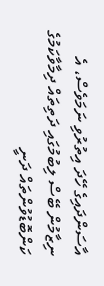އާސަންދައިގެ ހޭދަ އިތުރުވި ނަމަވެސް، އެ ނިޒާމުން ބޭސް ލިބުމުގައި ދަތިތައް ދިމާވާކަމުގެ ކަންބޮޑުވުންތައް ދަނީ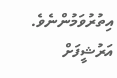އިތުރުވަމުންނެވެ.
އަރުޝީފަށް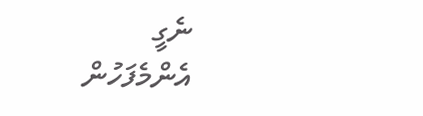ނެގީ
އެންމެފަހުން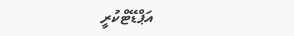އަޕްޑޭޓްކުރީ